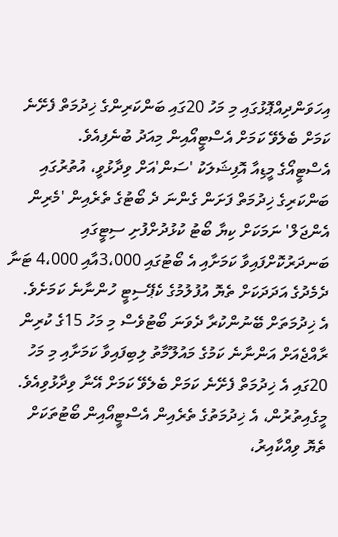އިހަވަންދިއްޕޮޅުގައި މި މަހު 20ގައި ބަންކަރިންގެ ޚިދުމަތް ފެށޭނެ ކަމަށް ބެލެވޭ ކަމަށް އެސްޓީއޯއިން މިއަދު ބުނެފިއެވެ.
އެސްޓީއޯގެ މީޑިއާ އޮފިޝަލަކު 'ސަން'އަށް ވިދާޅުވީ، އުތުރުގައި ބަންކަރިގެ ޚިދުމަތް ފަށަން ގެންނަ ދެ ބޯޓުގެ ތެރެއިން 'މެރިން އެންޖަލް' ނަމަކަށް ކިޔާ ބޯޓު ކުޅުދުށްފުށި ސިޓީގައި ބަނދަރުކޮށްފައިވާ ކަމަށާއި އެ ބޯޓުގައި 3،000އާއި 4،000 ޓަނާ ދެމެދުގެ އަދަދަކަށް ތެޔޮ އުފުލުމުގެ ކެޕޭސިޓީ ހުންނާނެ ކަމަށެވެ.
އެ ޚިދުމަތަށް ބޭނުންކުރާ ދެވަނަ ބޯޓުވެސް މި މަހު 15ގެ ކުރިން ރާއްޖެއަށް އަންނާނެ ކަމުގެ މައުލޫމާތު ލިބިފައިވާ ކަމަށާއި މި މަހު 20ގައި އެ ޚިދުމަތް ފެށޭނެ ކަމަށް ބެލެވޭ ކަމަށް އޭނާ ވިދާޅުވިއެވެ.
މީގެއިތުރުން، އެ ޚިދުމަތުގެ ތެރެއިން އެސްޓީއޯއިން ބޯޓުތަކަށް ތެޔޮ ވިއްކާއިރު،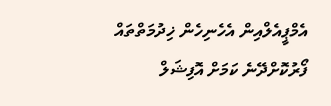އެމްޕީއެލްއިން އެހެނިހެން ޚިދުމަތްތައް ފޯރުކޮށްދޭނެ ކަމަށް އޮފިޝަލް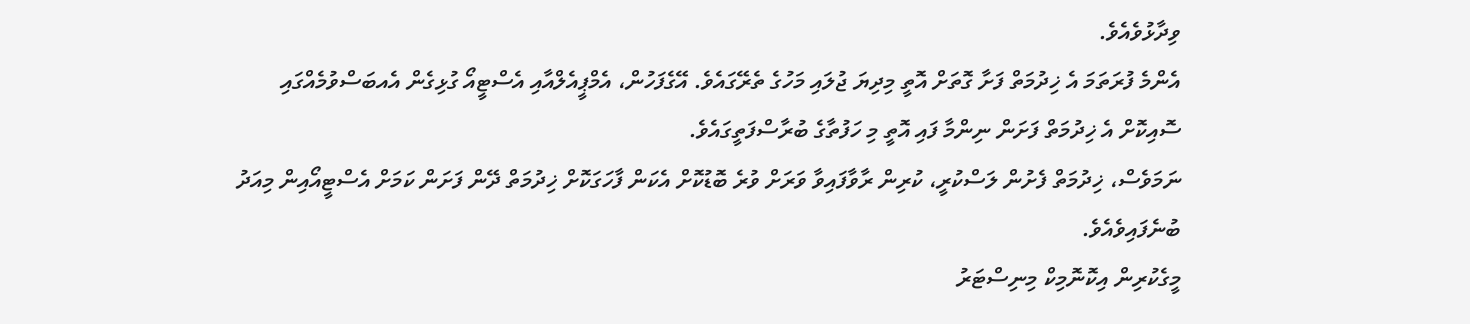ވިދާޅުވެއެވެ.
އެންމެ ފުރަތަމަ އެ ޚިދުމަތް ފަށާ ގޮތަށް އޮތީ މިދިޔަ ޖުލައި މަހުގެ ތެރޭގައެވެ. އޭގެފަހުން، އެމްޕީއެލްއާއި އެސްޓީއޯ ގުޅިގެން އެއބަސްވުމެއްގައި ސޮއިކޮށް އެ ޚިދުމަތް ފަށަން ނިންމާ ފައި އޮތީ މި ހަފުތާގެ ބުރާސްފަތީގައެވެ.
ނަމަވެސް، ޚިދުމަތް ފެށުން ލަސްކުރީ، ކުރިން ރާވާފައިވާ ވަރަށް ވުރެ ބޮޑުކޮށް އެކަން ފާހަގަކޮށް ޚިދުމަތް ދޭން ފަށަން ކަމަށް އެސްޓީއޯއިން މިއަދު ބުނެފައިވެއެވެ.
މީގެކުރިން އިކޮނޮމިކް މިނިސްޓަރު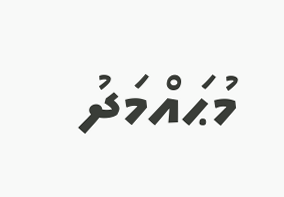މުޙައްމަދު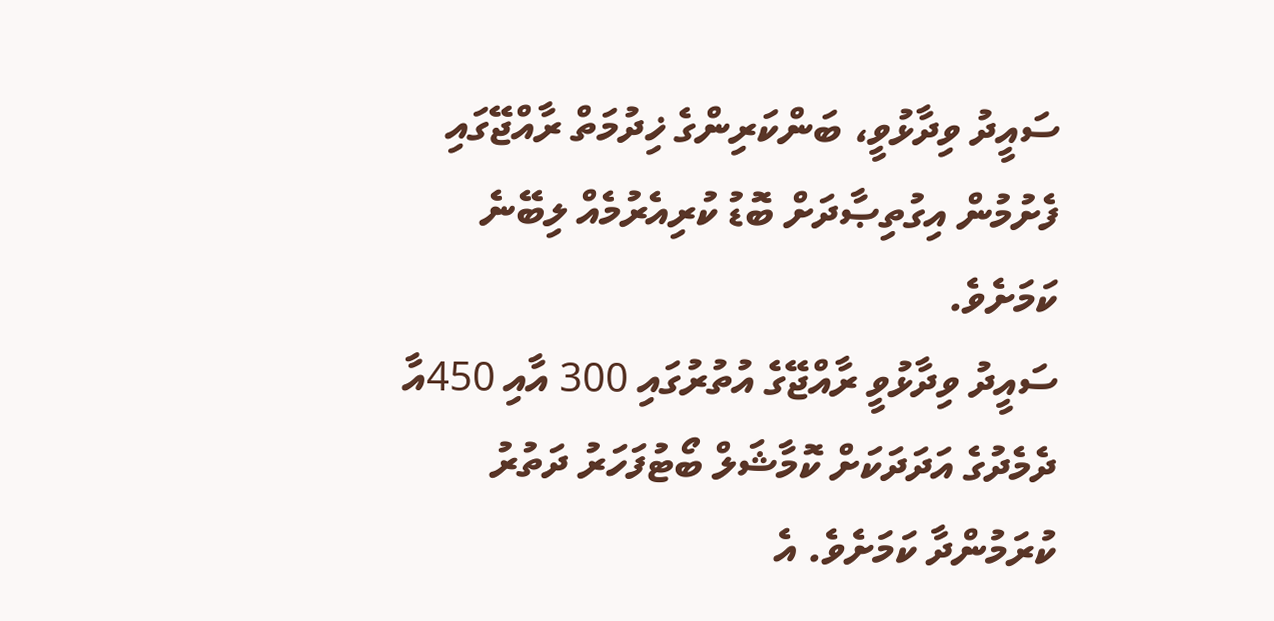ސައީދު ވިދާޅުވީ، ބަންކަރިންގެ ޚިދުމަތް ރާއްޖޭގައި ފެށުމުން އިގުތިޞާދަށް ބޮޑު ކުރިއެރުމެއް ލިބޭނެ ކަމަށެވެ.
ސައީދު ވިދާޅުވީ ރާއްޖޭގެ އުތުރުގައި 300 އާއި 450އާ ދެމެދުގެ އަދަދަކަށް ކޮމާޝަލް ބޯޓުފަހަރު ދަތުރު ކުރަމުންދާ ކަމަށެވެ. އެ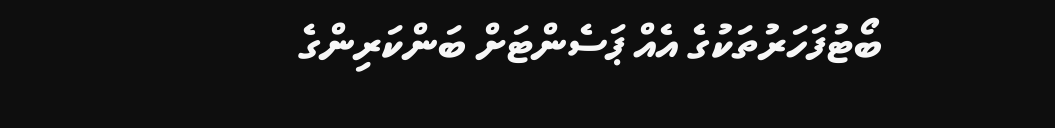ބޯޓުފަހަރުތަކުގެ އެއް ޕަސެންޓަށް ބަންކަރިންގެ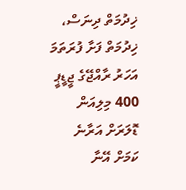ޚިދުމަތް ދިނަސް، ޚިދުމަތް ފަށާ ފުރަތަމަ އަހަރު ރާއްޖޭގެ ޖީޑީޕީ 400 މިލިއަން ޑޮލަރަށް އަރާނެ ކަމަށް އޭނާ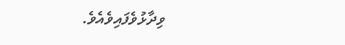ވިދާޅުވެފައިވެއެވެ.